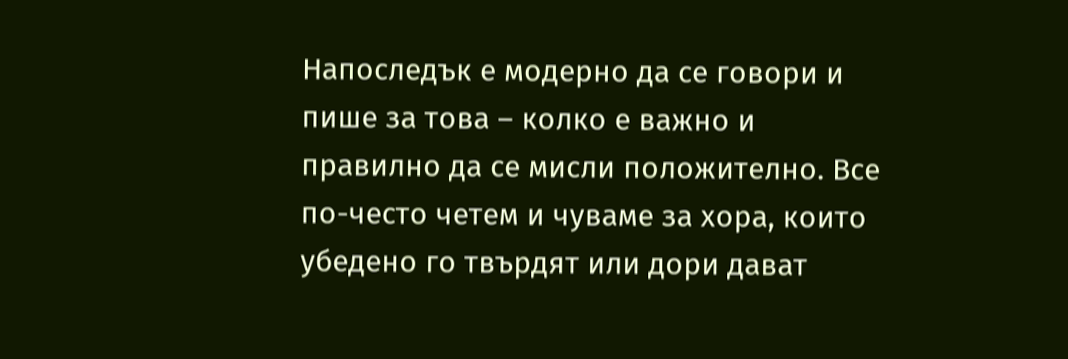Напоследък е модерно да се говори и пише за това – колко е важно и правилно да се мисли положително. Все по-често четем и чуваме за хора, които убедено го твърдят или дори дават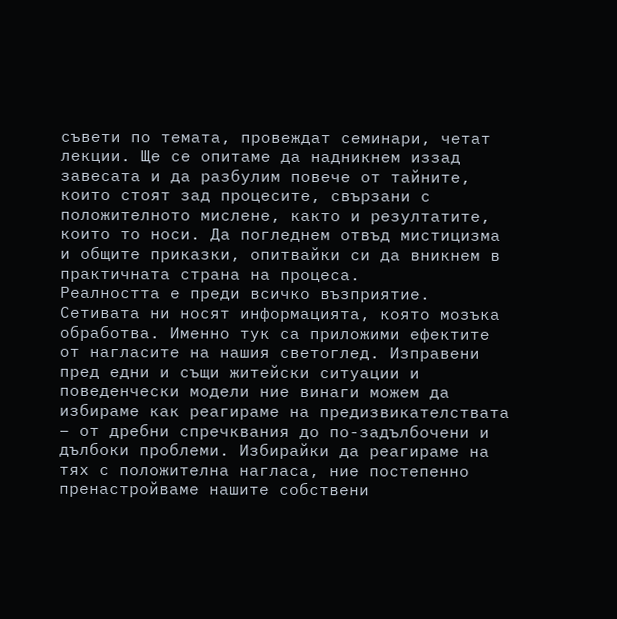съвети по темата, провеждат семинари, четат лекции. Ще се опитаме да надникнем иззад завесата и да разбулим повече от тайните, които стоят зад процесите, свързани с положителното мислене, както и резултатите, които то носи. Да погледнем отвъд мистицизма и общите приказки, опитвайки си да вникнем в практичната страна на процеса.
Реалността е преди всичко възприятие. Сетивата ни носят информацията, която мозъка обработва. Именно тук са приложими ефектите от нагласите на нашия светоглед. Изправени пред едни и същи житейски ситуации и поведенчески модели ние винаги можем да избираме как реагираме на предизвикателствата – от дребни спречквания до по-задълбочени и дълбоки проблеми. Избирайки да реагираме на тях с положителна нагласа, ние постепенно пренастройваме нашите собствени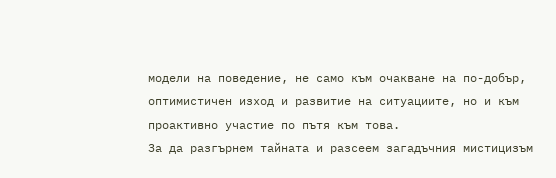модели на поведение, не само към очакване на по-добър, оптимистичен изход и развитие на ситуациите, но и към проактивно участие по пътя към това.
За да разгърнем тайната и разсеем загадъчния мистицизъм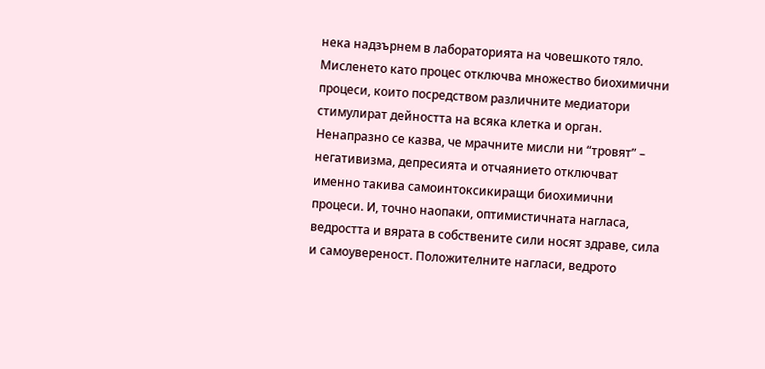нека надзърнем в лабораторията на човешкото тяло. Мисленето като процес отключва множество биохимични процеси, които посредством различните медиатори стимулират дейността на всяка клетка и орган. Ненапразно се казва, че мрачните мисли ни “тровят” – негативизма, депресията и отчаянието отключват именно такива самоинтоксикиращи биохимични процеси. И, точно наопаки, оптимистичната нагласа, ведростта и вярата в собствените сили носят здраве, сила и самоувереност. Положителните нагласи, ведрото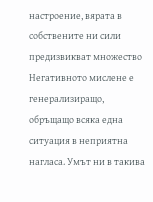настроение, вярата в собствените ни сили предизвикват множество
Негативното мислене е генерализиращо, обръщащо всяка една ситуация в неприятна нагласа. Умът ни в такива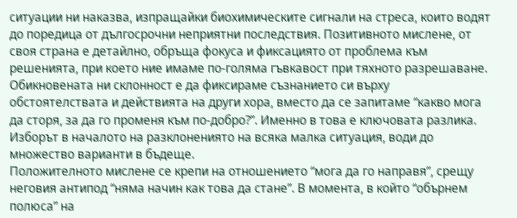ситуации ни наказва, изпращайки биохимическите сигнали на стреса, които водят до поредица от дългосрочни неприятни последствия. Позитивното мислене, от своя страна е детайлно, обръща фокуса и фиксациято от проблема към решенията, при което ние имаме по-голяма гъвкавост при тяхното разрешаване. Обикновената ни склонност е да фиксираме съзнанието си върху обстоятелствата и действията на други хора, вместо да се запитаме “какво мога да сторя, за да го променя към по-добро?”. Именно в това е ключовата разлика. Изборът в началото на разклонениято на всяка малка ситуация, води до множество варианти в бъдеще.
Положителното мислене се крепи на отношението “мога да го направя”, срещу неговия антипод “няма начин как това да стане”. В момента, в който “обърнем полюса” на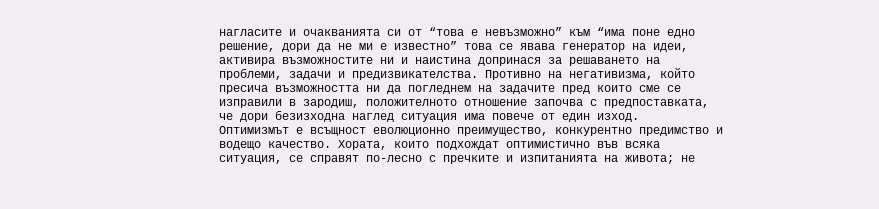нагласите и очакванията си от “това е невъзможно” към “има поне едно решение, дори да не ми е известно” това се явава генератор на идеи, активира възможностите ни и наистина допринася за решаването на проблеми, задачи и предизвикателства. Противно на негативизма, който пресича възможността ни да погледнем на задачите пред които сме се изправили в зародиш, положителното отношение започва с предпоставката, че дори безизходна наглед ситуация има повече от един изход.
Оптимизмът е всъщност еволюционно преимущество, конкурентно предимство и водещо качество. Хората, които подхождат оптимистично във всяка ситуация, се справят по-лесно с пречките и изпитанията на живота; не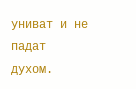униват и не падат духом.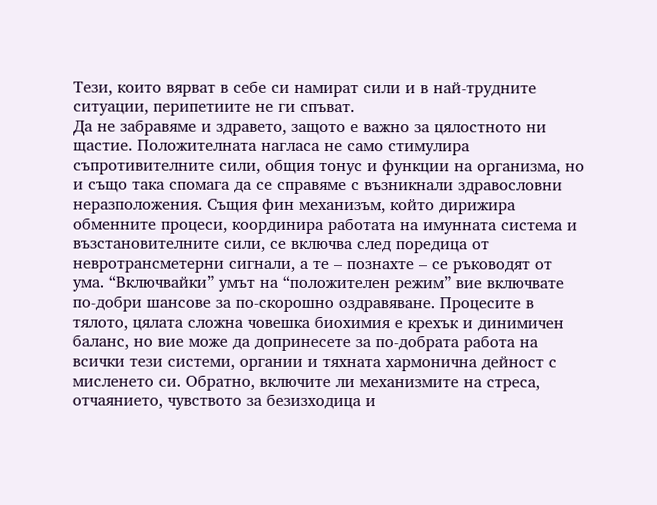Тези, които вярват в себе си намират сили и в най-трудните ситуации, перипетиите не ги спъват.
Да не забравяме и здравето, защото е важно за цялостното ни щастие. Положителната нагласа не само стимулира съпротивителните сили, общия тонус и функции на организма, но и също така спомага да се справяме с възникнали здравословни неразположения. Същия фин механизъм, който дирижира обменните процеси, координира работата на имунната система и възстановителните сили, се включва след поредица от невротрансметерни сигнали, а те – познахте – се ръководят от ума. “Включвайки” умът на “положителен режим” вие включвате по-добри шансове за по-скорошно оздравяване. Процесите в тялото, цялата сложна човешка биохимия е крехък и динимичен баланс, но вие може да допринесете за по-добрата работа на всички тези системи, органии и тяхната хармонична дейност с мисленето си. Обратно, включите ли механизмите на стреса, отчаянието, чувството за безизходица и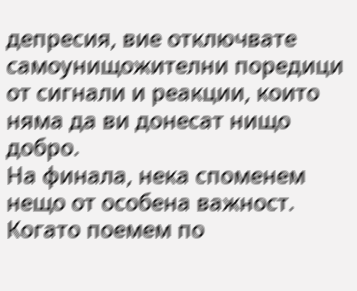депресия, вие отключвате самоунищожителни поредици от сигнали и реакции, които няма да ви донесат нищо добро.
На финала, нека споменем нещо от особена важност. Когато поемем по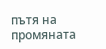пътя на промяната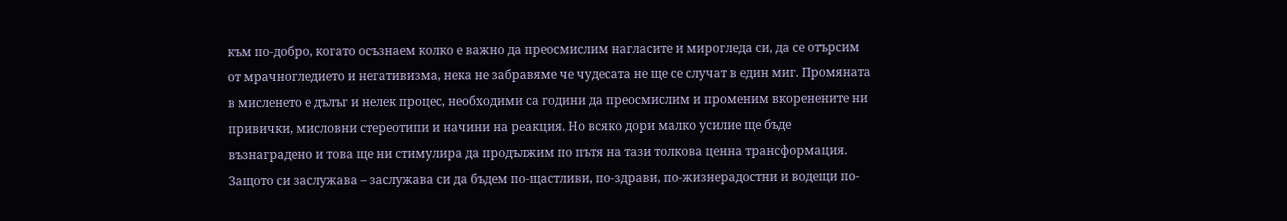към по-добро, когато осъзнаем колко е важно да преосмислим нагласите и мирогледа си, да се отърсим от мрачногледието и негативизма, нека не забравяме че чудесата не ще се случат в един миг. Промяната в мисленето е дълъг и нелек процес, необходими са години да преосмислим и променим вкоренените ни привички, мисловни стереотипи и начини на реакция. Но всяко дори малко усилие ще бъде възнаградено и това ще ни стимулира да продължим по пътя на тази толкова ценна трансформация. Защото си заслужава – заслужава си да бъдем по-щастливи, по-здрави, по-жизнерадостни и водещи по-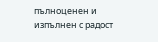пълноценен и изпълнен с радост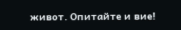живот. Опитайте и вие!